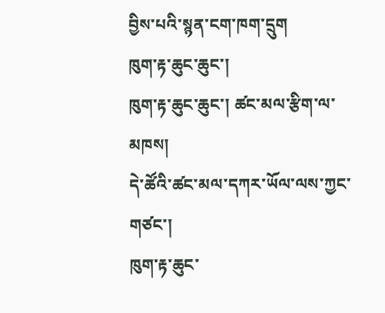བྱིས་པའི་སྙན་ངག་ཁག་དྲུག
ཁུག་རྟ་ཆུང་ཆུང་།
ཁུག་རྟ་ཆུང་ཆུང་། ཚང་མལ་རྩིག་ལ་མཁས།
དེ་ཚོའི་ཚང་མལ་དཀར་ཡོལ་ལས་ཀྱང་གཙང་།
ཁུག་རྟ་ཆུང་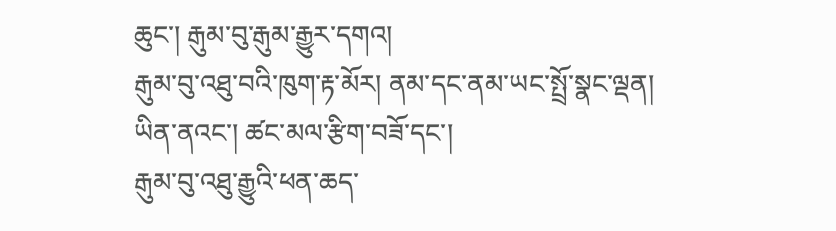ཆུང་། རྒུམ་བུ་རྒུམ་རྒྱུར་དགའ།
རྒུམ་བུ་འཐུ་བའི་ཁུག་རྟ་མོར། ནམ་དང་ནམ་ཡང་སྤྲོ་སྣང་ལྡན།
ཡིན་ནའང་། ཚང་མལ་རྩིག་བཟོ་དང་།
རྒུམ་བུ་འཐུ་རྒྱུའི་ཕན་ཆད་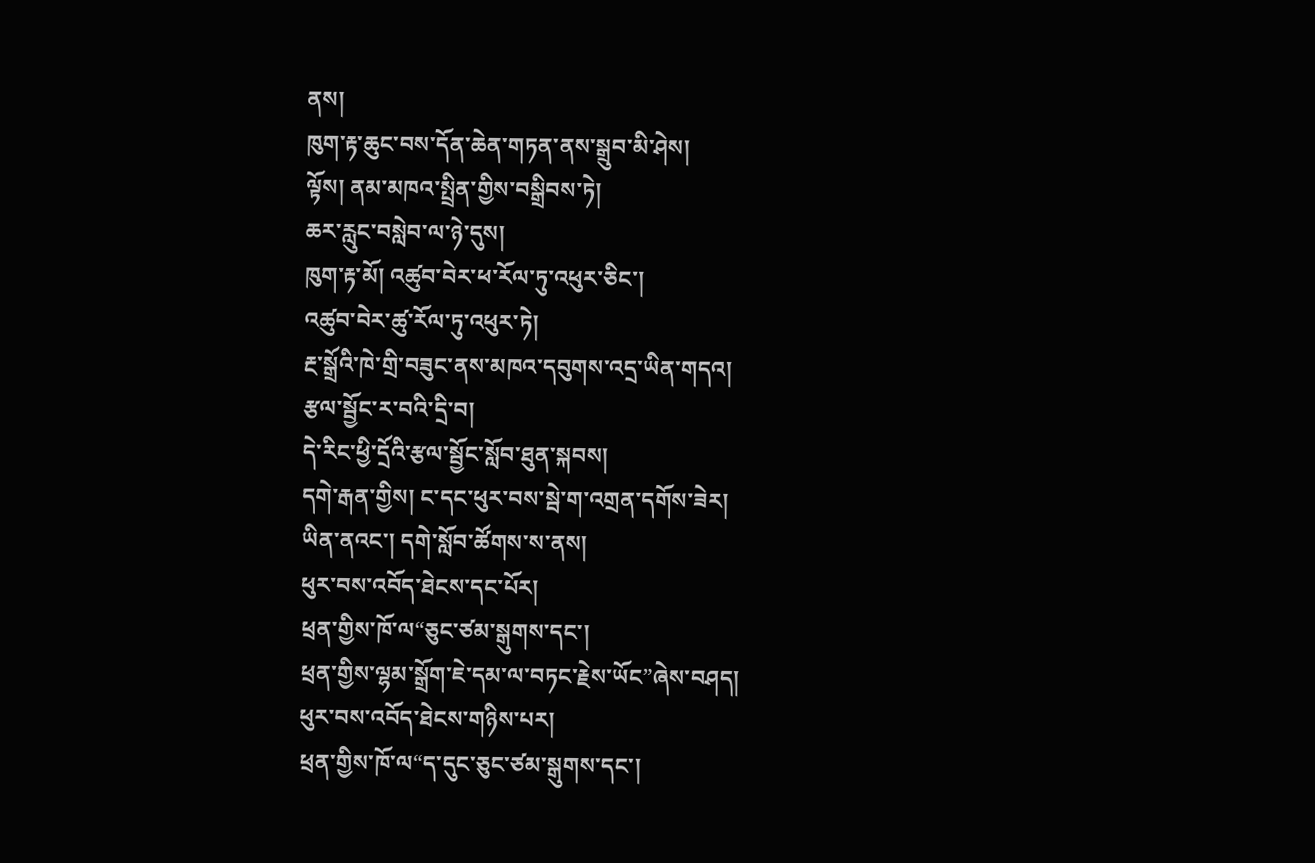ནས།
ཁུག་རྟ་ཆུང་བས་དོན་ཆེན་གཏན་ནས་སྒྲུབ་མི་ཤེས།
ལྟོས། ནམ་མཁའ་སྤྲིན་གྱིས་བསྒྲིབས་ཏེ།
ཆར་རླུང་བསླེབ་ལ་ཉེ་དུས།
ཁུག་རྟ་མོ། འཚུབ་བེར་ཕ་རོལ་ཏུ་འཕུར་ཅིང་།
འཚུབ་བེར་ཚུ་རོལ་ཏུ་འཕུར་ཏེ།
རྔ་སྒྲོའི་ཁེ་གྲི་བཟུང་ནས་མཁའ་དབུགས་འདྲ་ཡིན་གདའ།
རྩལ་སྦྱོང་ར་བའི་དྲི་བ།
དེ་རིང་ཕྱི་དྲོའི་རྩལ་སྦྱོང་སློབ་ཐུན་སྐབས།
དགེ་རྒན་གྱིས། ང་དང་ཕུར་བས་སྦེ་ག་འགྲན་དགོས་ཟེར།
ཡིན་ནའང་། དགེ་སློབ་ཚོགས་ས་ནས།
ཕུར་བས་འབོད་ཐེངས་དང་པོར།
ཕྲན་གྱིས་ཁོ་ལ“ཅུང་ཙམ་སྒུགས་དང་།
ཕྲན་གྱིས་ལྷམ་སྒྲོག་ཇེ་དམ་ལ་བཏང་རྗེས་ཡོང”ཞེས་བཤད།
ཕུར་བས་འབོད་ཐེངས་གཉིས་པར།
ཕྲན་གྱིས་ཁོ་ལ“ད་དུང་ཅུང་ཙམ་སྒུགས་དང་།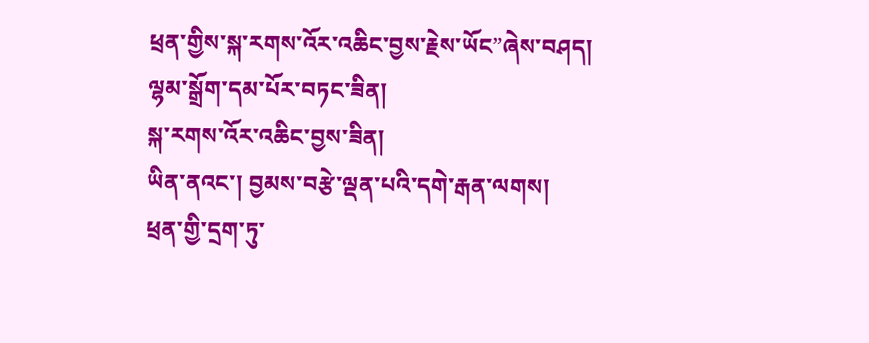ཕྲན་གྱིས་སྐ་རགས་འོར་འཆིང་བྱས་རྗེས་ཡོང”ཞེས་བཤད།
ལྷམ་སྒྲོག་དམ་པོར་བཏང་ཟིན།
སྐ་རགས་འོར་འཆིང་བྱས་ཟིན།
ཡིན་ནའང་། བྱམས་བརྩེ་ལྡན་པའི་དགེ་རྒན་ལགས།
ཕྲན་གྱི་དྲག་ཏུ་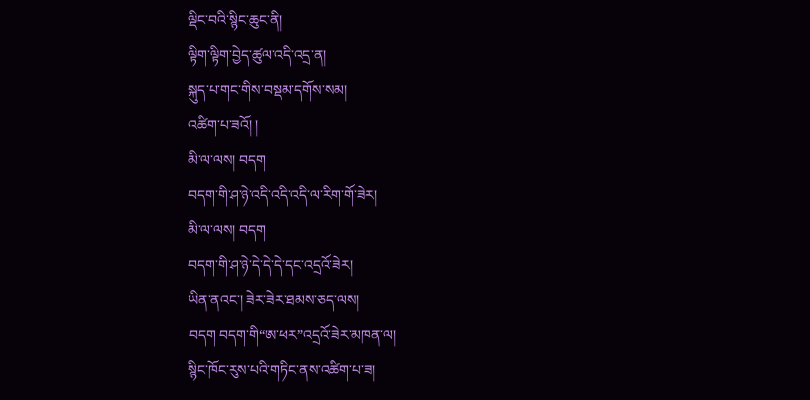ལྡིང་བའི་སྙིང་ཆུང་ནི།
ལྟིག་ལྟིག་བྱེད་ཚུལ་འདི་འདྲ་ན།
སྐུད་པ་གང་གིས་བསྡམ་དགོས་སམ།
འཚིག་པ་ཟའོ། །
མི་ལ་ལས། བདག
བདག་གི་ཤ་ཉེ་འདི་འདི་འདི་ལ་རིག་གོ་ཟེར།
མི་ལ་ལས། བདག
བདག་གི་ཤ་ཉེ་དེ་དེ་དེ་དང་འདྲའོ་ཟེར།
ཡིན་ནའང་། ཟེར་ཟེར་ཐམས་ཅད་ལས།
བདག བདག་གི“ཨ་ཕར”འདྲའོ་ཟེར་མཁན་ལ།
སྙིང་ཁོང་རུས་པའི་གཏིང་ནས་འཚིག་པ་ཟ།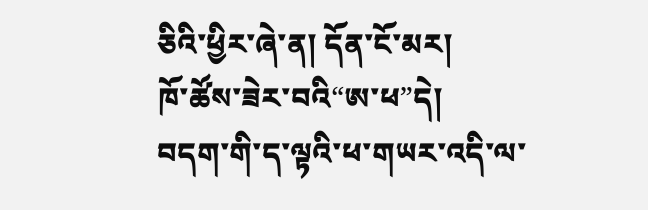ཅིའི་ཕྱིར་ཞེ་ན། དོན་ངོ་མར།
ཁོ་ཚོས་ཟེར་བའི“ཨ་ཕ”དེ།
བདག་གི་ད་ལྟའི་ཕ་གཡར་འདི་ལ་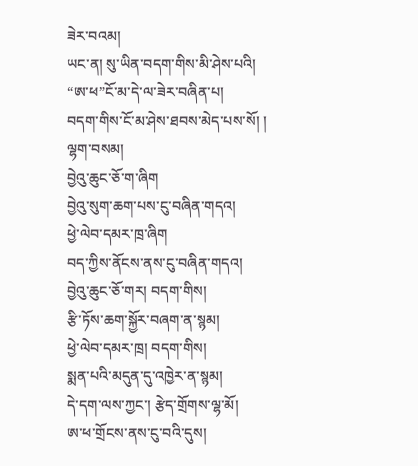ཟེར་བའམ།
ཡང་ན། སུ་ཡིན་བདག་གིས་མི་ཤེས་པའི།
“ཨ་ཕ”ངོ་མ་དེ་ལ་ཟེར་བཞིན་པ།
བདག་གིས་ངོ་མ་ཤེས་ཐབས་མེད་པས་སོ། །
ལྷག་བསམ།
བྱེའུ་ཆུང་ཅོ་ག་ཞིག
བྱེའུ་སུག་ཆག་པས་ངུ་བཞིན་གདའ།
ཕྱེ་ལེབ་དམར་ཁྲ་ཞིག
བད་ཀྱིས་ནོངས་ནས་ངུ་བཞིན་གདའ།
བྱེའུ་ཆུང་ཅོ་གར། བདག་གིས།
རྩི་ཏོས་ཆག་སྐྱོར་བཞག་ན་སྙམ།
ཕྱེ་ལེབ་དམར་ཁྲ། བདག་གིས།
སྨན་པའི་མདུན་དུ་འཁྱེར་ན་སྙམ།
དེ་དག་ལས་ཀྱང་། རྩེད་གྲོགས་ལྷ་མོ།
ཨ་ཕ་གྲོངས་ནས་ངུ་བའི་དུས།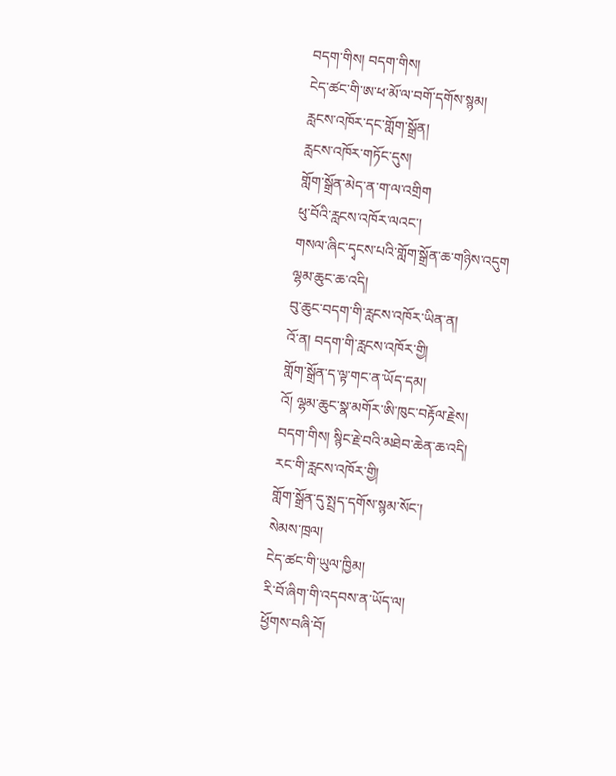བདག་གིས། བདག་གིས།
ངེད་ཚང་གི་ཨ་ཕ་མོ་ལ་བགོ་དགོས་སྙམ།
རླངས་འཁོར་དང་གློག་སྒྲོན།
རླངས་འཁོར་གཏོང་དུས།
གློག་སྒྲོན་མེད་ན་ག་ལ་འགྲིག
ཕུ་བོའི་རླངས་འཁོར་ལའང་།
གསལ་ཞིང་དྭངས་པའི་གློག་སྒྲོན་ཆ་གཉིས་འདུག
ལྷམ་ཆུང་ཆ་འདི།
བུ་ཆུང་བདག་གི་རླངས་འཁོར་ཡིན་ན།
འོ་ན། བདག་གི་རླངས་འཁོར་གྱི།
གློག་སྒྲོན་ད་ལྟ་གང་ན་ཡོད་དམ།
འོ། ལྷམ་ཆུང་སྣ་མགོར་ཨི་ཁུང་བརྟོལ་རྗེས།
བདག་གིས། སྙིང་རྗེ་བའི་མཐེབ་ཆེན་ཆ་འདི།
རང་གི་རླངས་འཁོར་གྱི།
གློག་སྒྲོན་དུ་སྤྲད་དགོས་སྙམ་སོང་།
སེམས་ཁྲལ།
ངེད་ཚང་གི་ཡུལ་ཁྱིམ།
རི་བོ་ཞིག་གི་འདབས་ན་ཡོད་ལ།
ཕྱོགས་བཞི་བོ།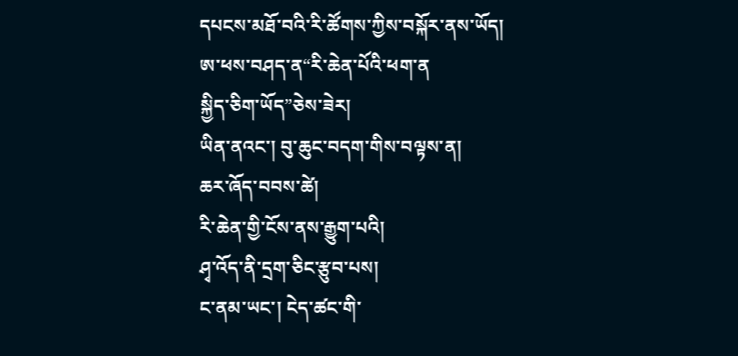དཔངས་མཐོ་བའི་རི་ཚོགས་ཀྱིས་བསྐོར་ནས་ཡོད།
ཨ་ཕས་བཤད་ན“རི་ཆེན་པོའི་ཕག་ན
སྐྱིད་ཅིག་ཡོད”ཅེས་ཟེར།
ཡིན་ནའང་། བུ་ཆུང་བདག་གིས་བལྟས་ན།
ཆར་ཞོད་བབས་ཚེ།
རི་ཆེན་གྱི་ངོས་ནས་རྒྱུག་པའི།
ཤྭ་འོད་ནི་དྲག་ཅིང་རྩུབ་པས།
ང་ནམ་ཡང་། ངེད་ཚང་གི་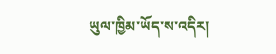ཡུལ་ཁྱིམ་ཡོད་ས་འདིར།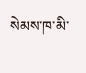སེམས་ཁ་མི་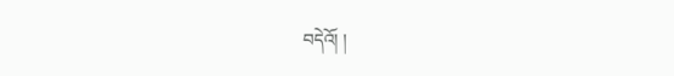བདེའོ། །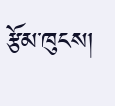རྩོམ་ཁུངས།